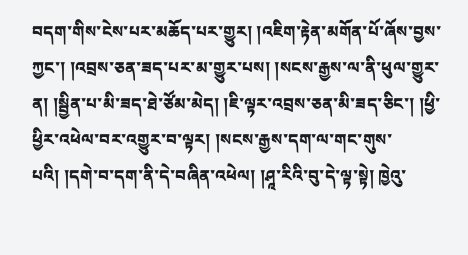བདག་གིས་ངེས་པར་མཆོད་པར་གྱུར། །འཇིག་རྟེན་མགོན་པོ་ཞོས་བྱས་ཀྱང་། །འབྲས་ཅན་ཟད་པར་མ་གྱུར་པས། །སངས་རྒྱས་ལ་ནི་ཕུལ་གྱུར་ན། །སྦྱིན་པ་མི་ཟད་ཐེ་ཙོམ་མེད། །ཇི་ལྟར་འབྲས་ཅན་མི་ཟད་ཅིང་། །ཕྱི་ཕྱིར་འཕེལ་བར་འགྱུར་བ་ལྟར། །སངས་རྒྱས་དག་ལ་གང་གུས་པའི། །དགེ་བ་དག་ནི་དེ་བཞིན་འཕེལ། །ཤཱ་རིའི་བུ་དེ་ལྟ་སྟེ། ཁྱེའུ་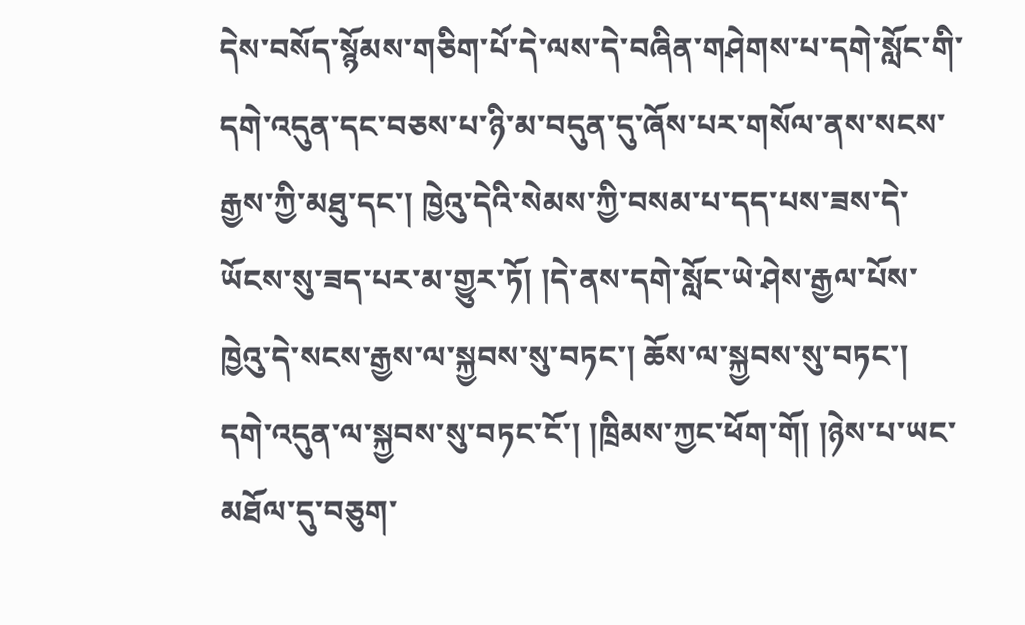དེས་བསོད་སྙོམས་གཅིག་པོ་དེ་ལས་དེ་བཞིན་གཤེགས་པ་དགེ་སློང་གི་དགེ་འདུན་དང་བཅས་པ་ཉི་མ་བདུན་དུ་ཞོས་པར་གསོལ་ནས་སངས་རྒྱས་ཀྱི་མཐུ་དང་། ཁྱེའུ་དེའི་སེམས་ཀྱི་བསམ་པ་དད་པས་ཟས་དེ་ཡོངས་སུ་ཟད་པར་མ་གྱུར་ཏོ། །དེ་ནས་དགེ་སློང་ཡེ་ཤེས་རྒྱལ་པོས་ཁྱེའུ་དེ་སངས་རྒྱས་ལ་སྐྱབས་སུ་བཏང་། ཆོས་ལ་སྐྱབས་སུ་བཏང་། དགེ་འདུན་ལ་སྐྱབས་སུ་བཏང་ངོ་། །ཁྲིམས་ཀྱང་ཕོག་གོ། །ཉེས་པ་ཡང་མཐོལ་དུ་བཅུག་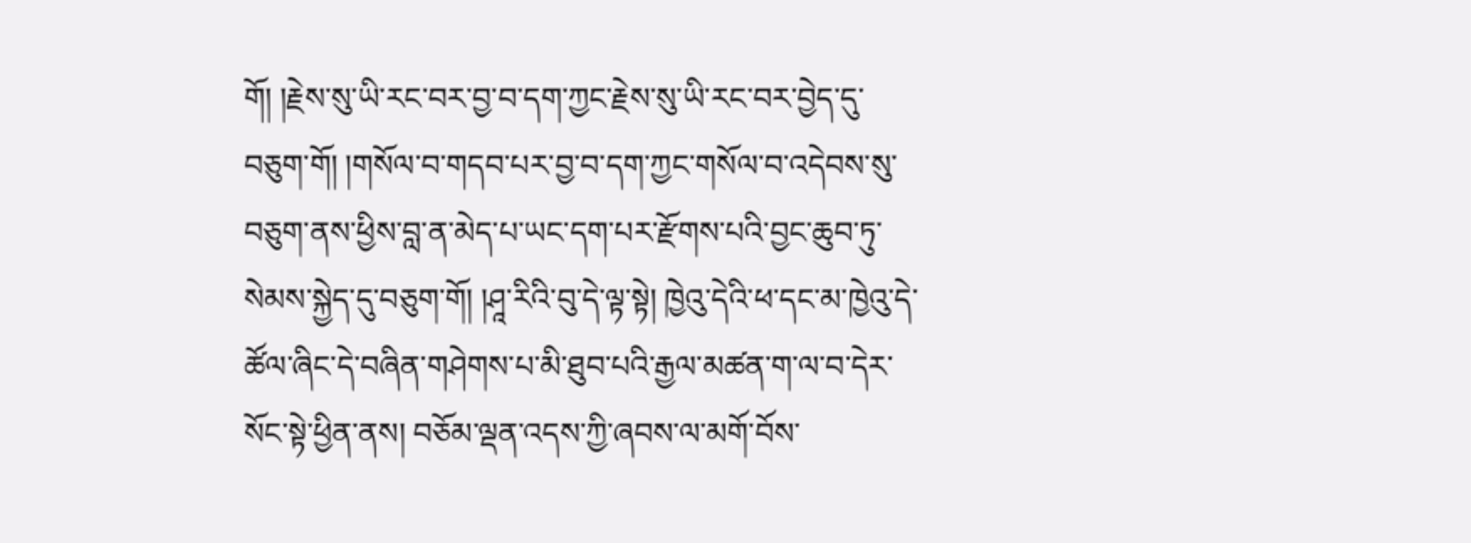གོ། །རྗེས་སུ་ཡི་རང་བར་བྱ་བ་དག་ཀྱང་རྗེས་སུ་ཡི་རང་བར་བྱེད་དུ་བཅུག་གོ། །གསོལ་བ་གདབ་པར་བྱ་བ་དག་ཀྱང་གསོལ་བ་འདེབས་སུ་བཅུག་ནས་ཕྱིས་བླ་ན་མེད་པ་ཡང་དག་པར་རྫོགས་པའི་བྱང་ཆུབ་ཏུ་སེམས་སྐྱེད་དུ་བཅུག་གོ། །ཤཱ་རིའི་བུ་དེ་ལྟ་སྟེ། ཁྱེའུ་དེའི་ཕ་དང་མ་ཁྱེའུ་དེ་ཚོལ་ཞིང་དེ་བཞིན་གཤེགས་པ་མི་ཐུབ་པའི་རྒྱལ་མཚན་ག་ལ་བ་དེར་སོང་སྟེ་ཕྱིན་ནས། བཅོམ་ལྡན་འདས་ཀྱི་ཞབས་ལ་མགོ་བོས་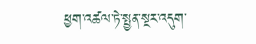ཕྱག་འཚལ་ཏེ་སྤྱན་སྔར་འདུག་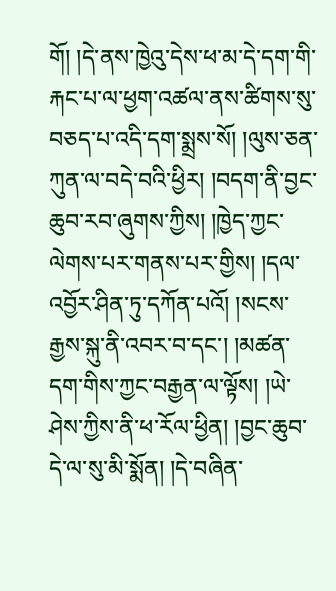གོ། །དེ་ནས་ཁྱེའུ་དེས་ཕ་མ་དེ་དག་གི་རྐང་པ་ལ་ཕྱག་འཚལ་ནས་ཚིགས་སུ་བཅད་པ་འདི་དག་སྨྲས་སོ། །ལུས་ཅན་ཀུན་ལ་བདེ་བའི་ཕྱིར། །བདག་ནི་བྱང་ཆུབ་རབ་ཞུགས་ཀྱིས། །ཁྱེད་ཀྱང་ལེགས་པར་གནས་པར་གྱིས། །དལ་འབྱོར་ཤིན་ཏུ་དཀོན་པའོ། །སངས་རྒྱས་སྐུ་ནི་འབར་བ་དང་། །མཚན་དག་གིས་ཀྱང་བརྒྱན་ལ་ལྟོས། །ཡེ་ཤེས་ཀྱིས་ནི་ཕ་རོལ་ཕྱིན། །བྱང་ཆུབ་དེ་ལ་སུ་མི་སྨོན། །དེ་བཞིན་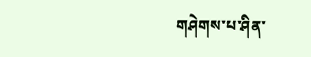གཤེགས་པ་ཤིན་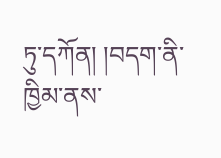ཏུ་དཀོན། །བདག་ནི་ཁྱིམ་ནས་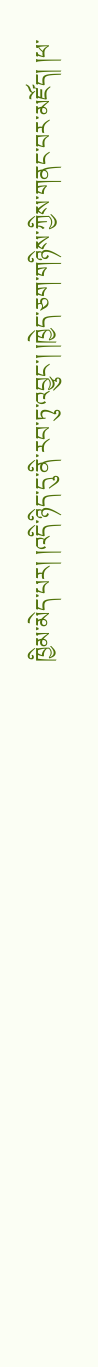ཁྱིམ་མེད་པར། །འདི་ཉིད་དུ་ནི་རབ་ཏུ་འབྱུང་། །ཁྱེད་ཅག་གཉིས་ཀྱིས་གནང་བར་མཛོད། །ཕ་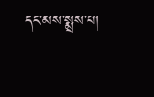དང་མས་སྨྲས་པ།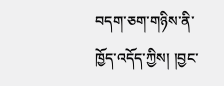བདག་ཅག་གཉིས་ནི་ཁྱོད་འདོད་ཀྱིས། །བྱང་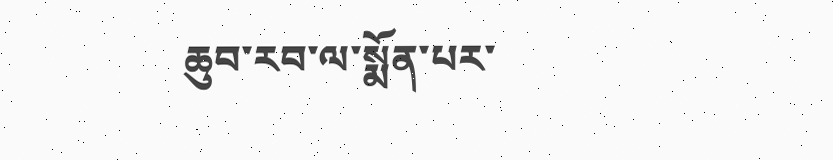ཆུབ་རབ་ལ་སྨོན་པར་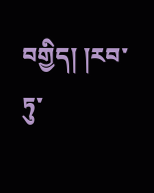བགྱིད། །རབ་ཏུ་